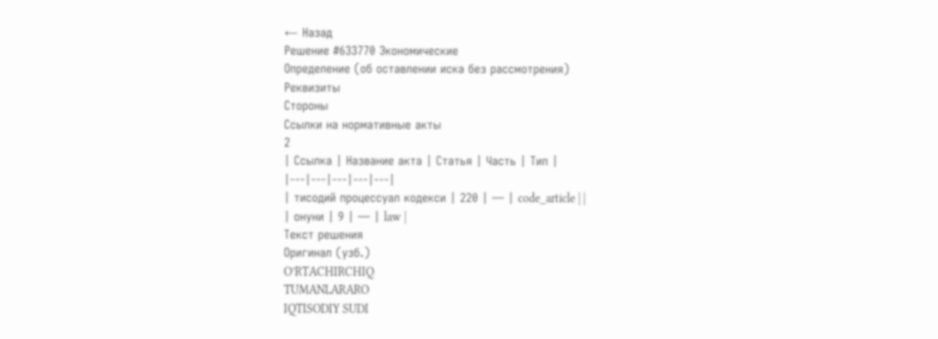← Назад
Решение #633770 Экономические
Определение (об оставлении иска без рассмотрения)
Реквизиты
Стороны
Ссылки на нормативные акты
2
| Ссылка | Название акта | Статья | Часть | Тип |
|---|---|---|---|---|
| тисодий процессуал кодекси | 220 | — | code_article | |
| онуни | 9 | — | law |
Текст решения
Оригинал (узб.)
O’RTACHIRCHIQ
TUMANLARARO
IQTISODIY SUDI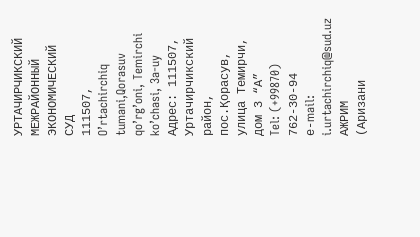УРТАЧИРЧИКСКИЙ
МЕЖРАЙОННЫЙ
ЭКОНОМИЧЕСКИЙ СУД
111507, O’rtachirchiq tumani,Qorasuv
qo’rg’oni, Temirchi ko’chasi, 3a-uy
Адрес: 111507, Уртачирчикский район,
пос.Қорасув, улица Темирчи, дом 3 “А”
Tel: (+99870) 762-30-94
е-mail: i.urtachirchiq@sud.uz
АЖРИМ
(Аризани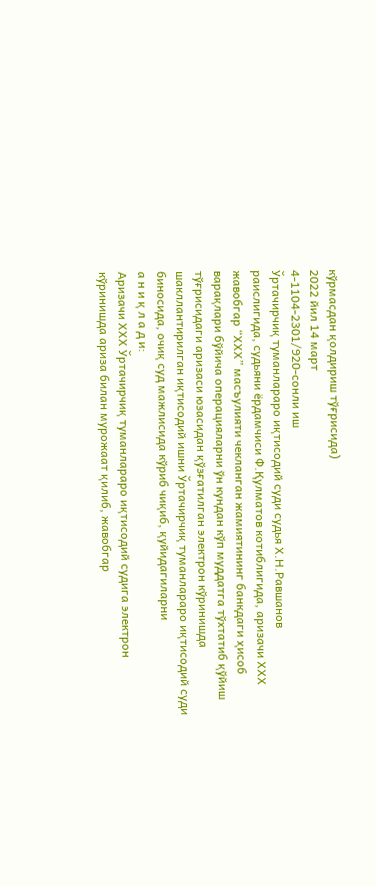кўрмасдан қолдириш тўғрисида)
2022 йил 14 март
4-1104-2301/920-сонли иш
Ўртачирчиқ туманлараро иқтисодий суди судья Х.Н.Равшанов
раислигида, судьяни ёрдамчиси Ф.Қулматов котиблигида, аризачи ХХХ
жавобгар “ХХХ” масъулияти чекланган жамиятининг банкдаги ҳисоб
варақлари бўйича операцияларни ўн кундан кўп муддатга тўхтатиб қўйиш
тўғрисидаги аризаси юзасидан қўзғатилган электрон кўринишда
шакллантирилган иқтисодий ишни Ўртачирчиқ туманлараро иқтисодий суди
биносида, очиқ суд мажлисида кўриб чиқиб, қуйидагиларни
а н и қ л а д и:
Аризачи ХХХ Ўртачирчиқ туманлараро иқтисодий судига электрон
кўринишда ариза билан мурожаат қилиб, жавобгар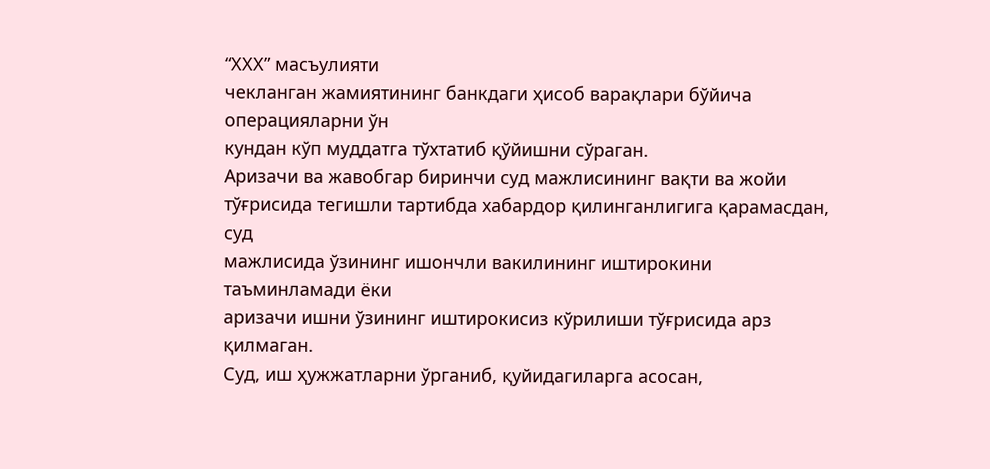“ХХХ” масъулияти
чекланган жамиятининг банкдаги ҳисоб варақлари бўйича операцияларни ўн
кундан кўп муддатга тўхтатиб қўйишни сўраган.
Аризачи ва жавобгар биринчи суд мажлисининг вақти ва жойи
тўғрисида тегишли тартибда хабардор қилинганлигига қарамасдан, суд
мажлисида ўзининг ишончли вакилининг иштирокини таъминламади ёки
аризачи ишни ўзининг иштирокисиз кўрилиши тўғрисида арз қилмаган.
Суд, иш ҳужжатларни ўрганиб, қуйидагиларга асосан,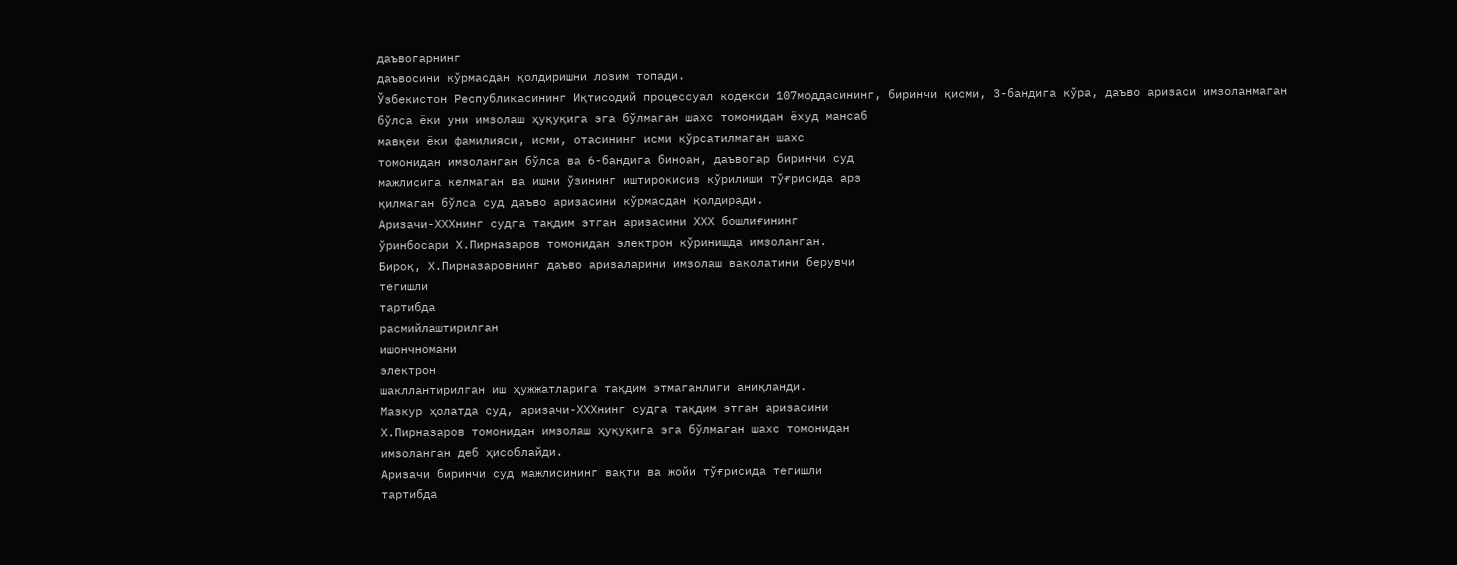даъвогарнинг
даъвосини кўрмасдан қолдиришни лозим топади.
Ўзбекистон Республикасининг Иқтисодий процессуал кодекси 107моддасининг, биринчи қисми, 3-бандига кўра, даъво аризаси имзоланмаган
бўлса ёки уни имзолаш ҳуқуқига эга бўлмаган шахс томонидан ёхуд мансаб
мавқеи ёки фамилияси, исми, отасининг исми кўрсатилмаган шахс
томонидан имзоланган бўлса ва 6-бандига биноан, даъвогар биринчи суд
мажлисига келмаган ва ишни ўзининг иштирокисиз кўрилиши тўғрисида арз
қилмаган бўлса суд даъво аризасини кўрмасдан қолдиради.
Аризачи-ХХХнинг судга тақдим этган аризасини ХХХ бошлиғининг
ўринбосари Х.Пирназаров томонидан электрон кўринишда имзоланган.
Бироқ, Х.Пирназаровнинг даъво аризаларини имзолаш ваколатини берувчи
тегишли
тартибда
расмийлаштирилган
ишончномани
электрон
шакллантирилган иш ҳужжатларига тақдим этмаганлиги аниқланди.
Мазкур ҳолатда суд, аризачи-ХХХнинг судга тақдим этган аризасини
Х.Пирназаров томонидан имзолаш ҳуқуқига эга бўлмаган шахс томонидан
имзоланган деб ҳисоблайди.
Аризачи биринчи суд мажлисининг вақти ва жойи тўғрисида тегишли
тартибда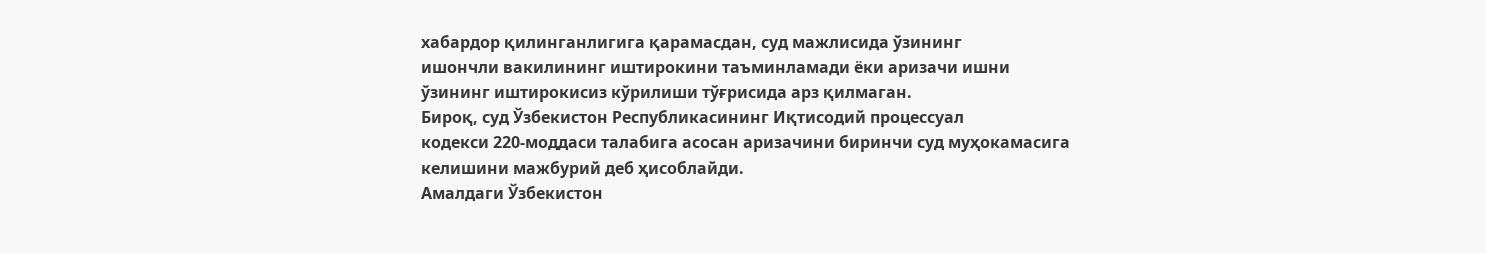хабардор қилинганлигига қарамасдан, суд мажлисида ўзининг
ишончли вакилининг иштирокини таъминламади ёки аризачи ишни
ўзининг иштирокисиз кўрилиши тўғрисида арз қилмаган.
Бироқ, суд Ўзбекистон Республикасининг Иқтисодий процессуал
кодекси 220-моддаси талабига асосан аризачини биринчи суд муҳокамасига
келишини мажбурий деб ҳисоблайди.
Амалдаги Ўзбекистон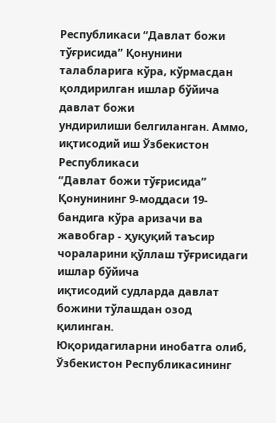Республикаси “Давлат божи тўғрисида” Қонунини
талабларига кўра, кўрмасдан қолдирилган ишлар бўйича давлат божи
ундирилиши белгиланган. Аммо, иқтисодий иш Ўзбекистон Республикаси
“Давлат божи тўғрисида” Қонунининг 9-моддаси 19-бандига кўра аризачи ва
жавобгар - ҳуқуқий таъсир чораларини қўллаш тўғрисидаги ишлар бўйича
иқтисодий судларда давлат божини тўлашдан озод қилинган.
Юқоридагиларни инобатга олиб, Ўзбекистон Республикасининг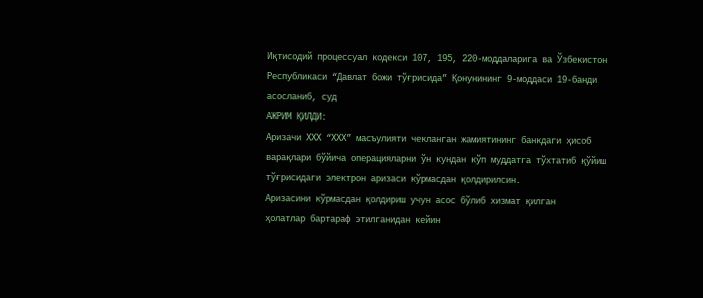Иқтисодий процессуал кодекси 107, 195, 220-моддаларига ва Ўзбекистон
Республикаси “Давлат божи тўғрисида” Қонунининг 9-моддаси 19-банди
асосланиб, суд
АЖРИМ ҚИЛДИ:
Аризачи ХХХ “ХХХ” масъулияти чекланган жамиятининг банкдаги ҳисоб
варақлари бўйича операцияларни ўн кундан кўп муддатга тўхтатиб қўйиш
тўғрисидаги электрон аризаси кўрмасдан қолдирилсин.
Аризасини кўрмасдан қолдириш учун асос бўлиб хизмат қилган
ҳолатлар бартараф этилганидан кейин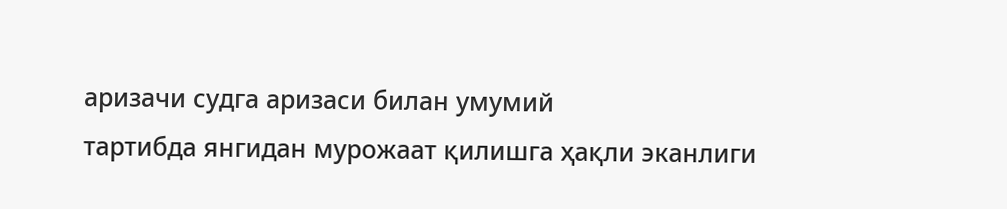аризачи судга аризаси билан умумий
тартибда янгидан мурожаат қилишга ҳақли эканлиги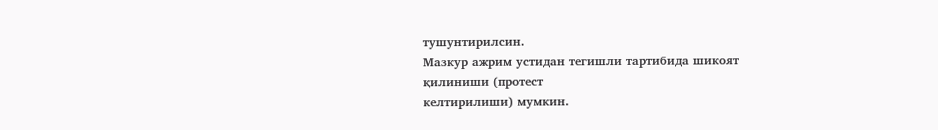тушунтирилсин.
Мазкур ажрим устидан тегишли тартибида шикоят қилиниши (протест
келтирилиши) мумкин.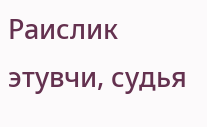Раислик этувчи, судья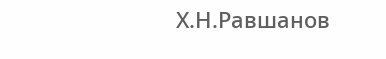Х.Н.Равшанов